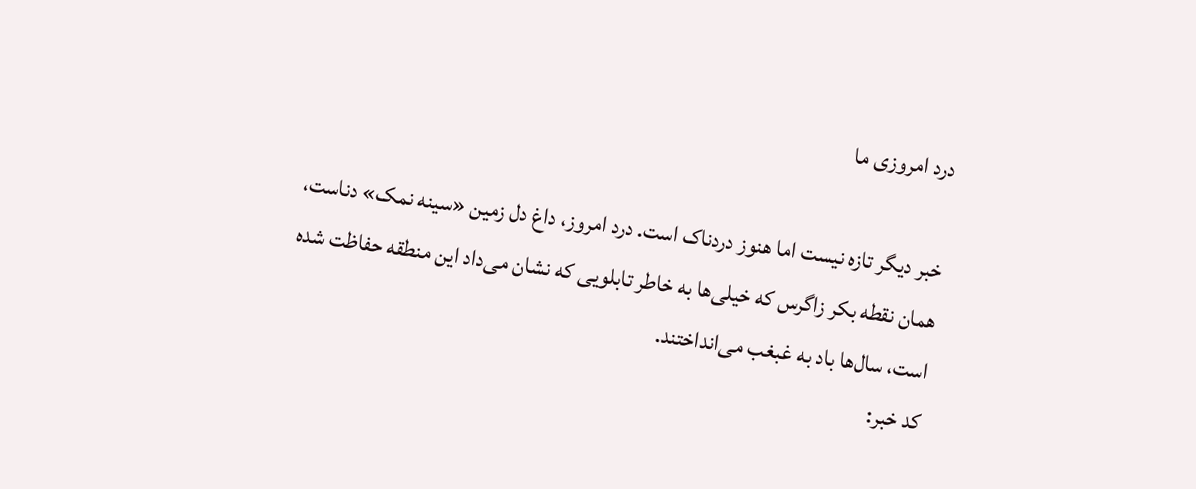درد امروزی‌ ما

خبر دیگر تازه نیست اما هنوز دردناک است. درد امروز، داغ دل زمین «سینه نمک» دناست، همان نقطه بکر زاگرس که خیلی‌ها به خاطر تابلویی که نشان می‌داد این منطقه حفاظت شده است، سال‌ها باد به غبغب می‌انداختند.
کد خبر: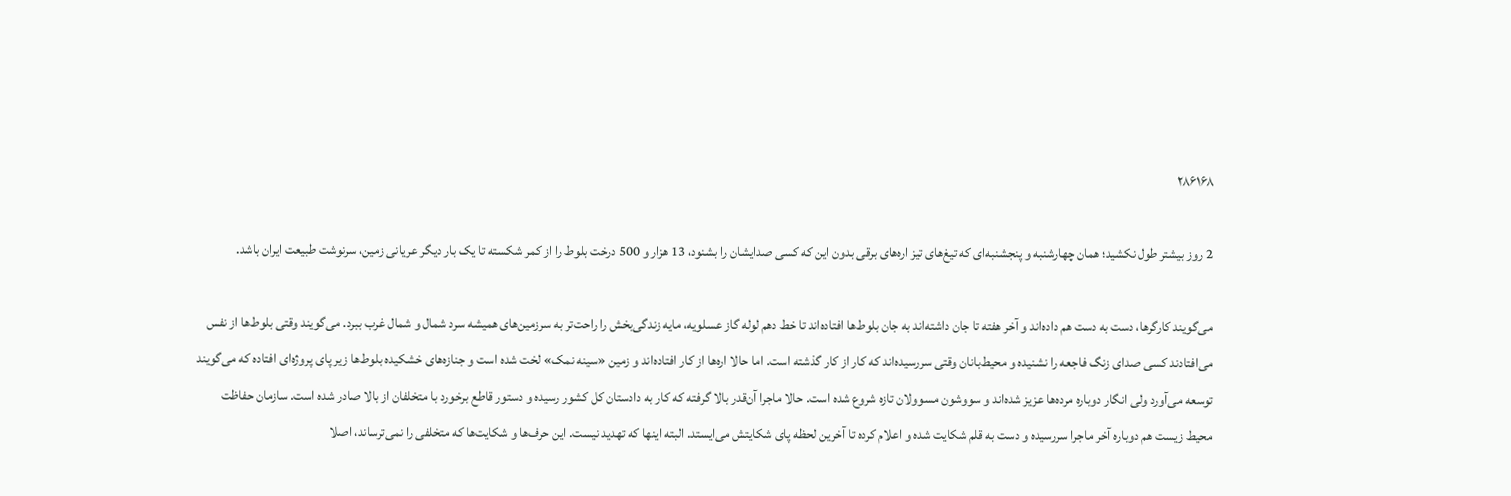۲۸۶۱۶۸

2 روز بیشتر طول نکشید؛ همان چهارشنبه و پنجشنبه‌ای که تیغ‌های تیز اره‌های برقی بدون این که کسی صدایشان را بشنود، 13 هزار و 500 درخت بلوط را از کمر شکسته تا یک بار دیگر عریانی زمین، سرنوشت طبیعت ایران باشد.

می‌گویند کارگرها، دست به دست هم داده‌‌اند و آخر هفته تا جان داشته‌اند به جان بلوط‌ها افتاده‌اند تا خط دهم لوله گاز عسلویه، مایه زندگی‌بخش را راحت‌تر به سرزمین‌های همیشه سرد شمال و شمال غرب ببرد. می‌‌گویند وقتی بلوط‌ها از نفس می‌‌افتادند کسی صدای زنگ فاجعه را نشنیده و محیط‌بانان وقتی سررسیده‌اند که کار از کار گذشته است. اما حالا اره‌ها از کار افتاده‌‌اند و زمین «سینه نمک» لخت شده است و جنازه‌های خشکیده بلوط‌ها زیر پای پروژه‌ای افتاده که می‌گویند توسعه می‌آورد ولی انگار دوباره مرده‌ها عزیز شده‌‌اند و سووشون مسوولان تازه شروع شده است. حالا ماجرا آن‌قدر بالا گرفته که کار به دادستان کل کشور رسیده و دستور قاطع برخورد با متخلفان از بالا صادر شده است. سازمان حفاظت محیط زیست هم دوباره آخر ماجرا سررسیده و دست به قلم شکایت شده و اعلام کرده تا آخرین لحظه پای شکایتش می‌ایستد. البته اینها که تهدید نیست. این حرف‌‌ها و شکایت‌ها که متخلفی را نمی‌ترساند، اصلا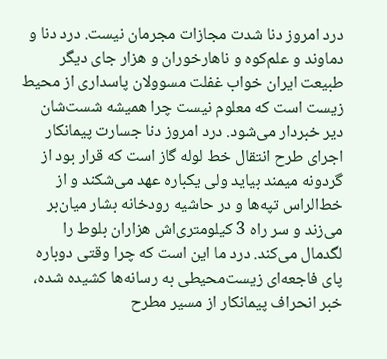درد امروز دنا شدت مجازات مجرمان نیست. درد دنا و دماوند و علم‌کوه و ناهارخوران و هزار جای دیگر طبیعت ایران خواب غفلت مسوولان پاسداری از محیط زیست است که معلوم نیست چرا همیشه شست‌شان دیر خبردار می‌شود. درد امروز دنا جسارت پیمانکار اجرای طرح انتقال خط لوله گاز است که قرار بود از گردونه میمند بیاید ولی یکباره عهد می‌شکند و از خط‌الراس تپه‌ها و در حاشیه رودخانه بشار میان‌بر می‌زند و سر راه 3 کیلومتری‌اش هزاران بلوط را لگدمال می‌کند. درد ما این است که چرا وقتی دوباره پای فاجعه‌ای زیست‌محیطی به رسانه‌ها کشیده شده، خبر انحراف پیمانکار از مسیر مطرح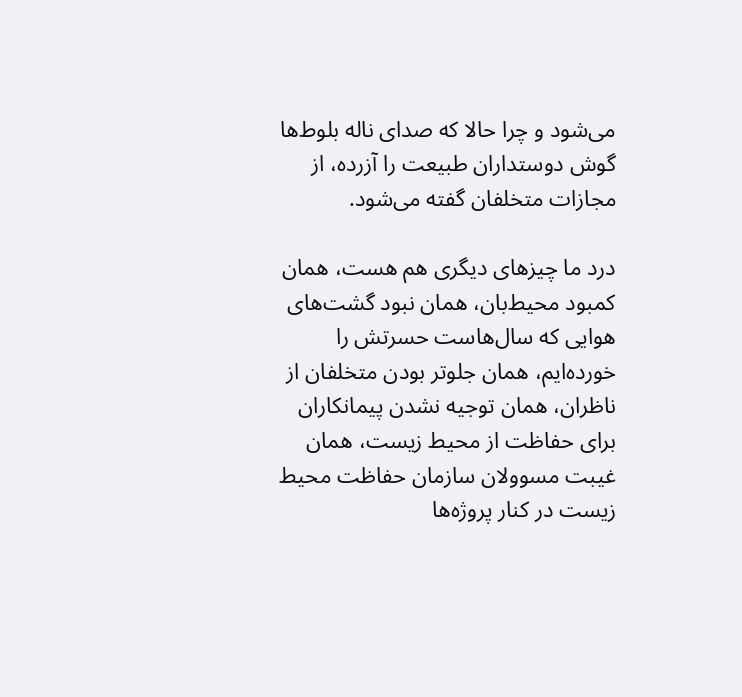می‌شود و چرا حالا که صدای ناله بلوط‌ها گوش دوستداران طبیعت را آزرده، از مجازات متخلفان گفته می‌شود.

درد ما چیزهای دیگری هم هست، همان کمبود محیط‌بان، همان نبود گشت‌های هوایی که سال‌هاست حسرتش را خورده‌ایم، همان جلوتر بودن متخلفان از ناظران، همان توجیه نشدن پیمانکاران برای حفاظت از محیط زیست، همان غیبت مسوولان سازمان حفاظت محیط زیست در کنار پروژه‌ها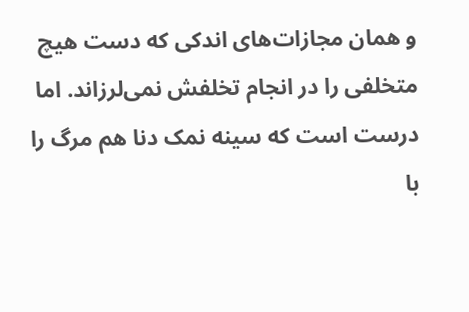و همان مجازات‌های اندکی که دست هیچ متخلفی را در انجام تخلفش نمی‌لرزاند. اما درست است که سینه نمک دنا هم مرگ را با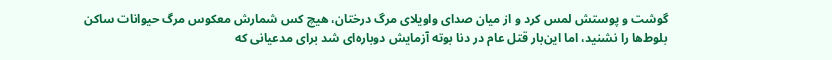گوشت و پوستش لمس کرد و از میان صدای واویلای مرگ درختان، هیچ کس شمارش معکوس مرگ حیوانات ساکن بلوط‌ها را نشنید، اما این‌بار قتل عام در دنا بوته آزمایش دوباره‌ای شد برای مدعیانی که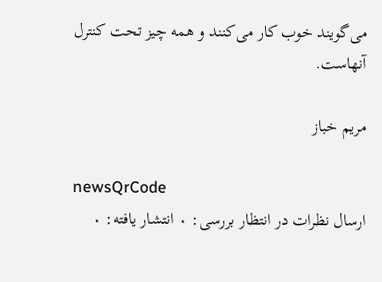می‌گویند خوب کار می‌کنند و همه چیز تحت کنترل آنهاست.

مریم خباز

newsQrCode
ارسال نظرات در انتظار بررسی: ۰ انتشار یافته: ۰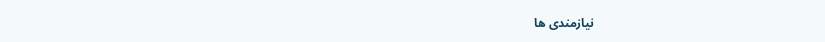نیازمندی ها